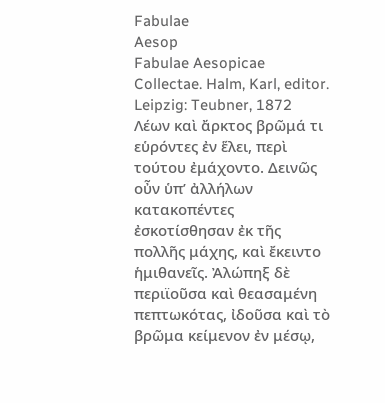Fabulae
Aesop
Fabulae Aesopicae Collectae. Halm, Karl, editor. Leipzig: Teubner, 1872
Λέων καὶ ἄρκτος βρῶμά τι εὑρόντες ἐν ἕλει, περὶ τούτου ἐμάχοντο. Δεινῶς οὖν ὑπʼ ἀλλήλων κατακοπέντες ἐσκοτίσθησαν ἐκ τῆς πολλῆς μάχης, καὶ ἔκειντο ἡμιθανεῖς. Ἀλώπηξ δὲ περιϊοῦσα καὶ θεασαμένη πεπτωκότας, ἰδοῦσα καὶ τὸ βρῶμα κείμενον ἐν μέσῳ,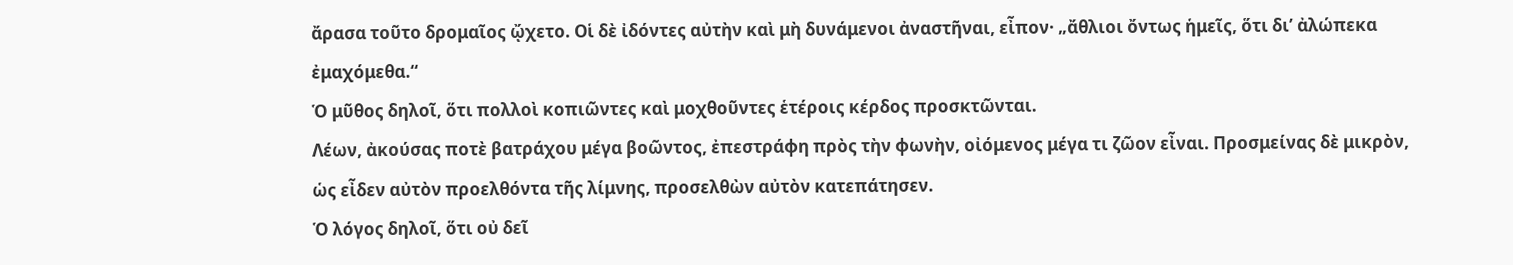ἄρασα τοῦτο δρομαῖος ᾤχετο. Οἱ δὲ ἰδόντες αὐτὴν καὶ μὴ δυνάμενοι ἀναστῆναι, εἶπον· „ἄθλιοι ὄντως ἡμεῖς, ὅτι διʼ ἀλώπεκα ἐμαχόμεθα.“
Ὁ μῦθος δηλοῖ, ὅτι πολλοὶ κοπιῶντες καὶ μοχθοῦντες ἑτέροις κέρδος προσκτῶνται.
Λέων, ἀκούσας ποτὲ βατράχου μέγα βοῶντος, ἐπεστράφη πρὸς τὴν φωνὴν, οἰόμενος μέγα τι ζῶον εἶναι. Προσμείνας δὲ μικρὸν, ὡς εἶδεν αὐτὸν προελθόντα τῆς λίμνης, προσελθὼν αὐτὸν κατεπάτησεν.
Ὁ λόγος δηλοῖ, ὅτι οὐ δεῖ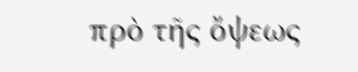πρὸ τῆς ὄψεως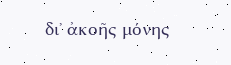διʼ ἀκοῆς μόνης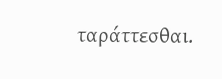ταράττεσθαι.